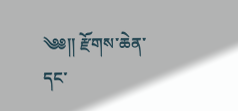༄༅།། རྫོགས་ཆེན་དང་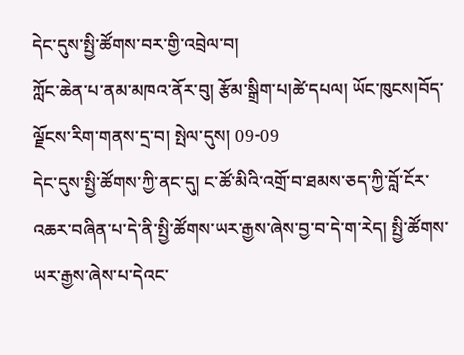དེང་དུས་སྤྱི་ཚོགས་བར་གྱི་འབྲེལ་བ།
ཀློང་ཆེན་པ་ནམ་མཁའ་ནོར་བུ། རྩོམ་སྒྲིག་པ།ཚེ་དཔལ། ཡོང་ཁུངས།བོད་ལྗོངས་རིག་གནས་དྲ་བ། སྤེལ་དུས། 09-09
དེང་དུས་སྤྱི་ཚོགས་ཀྱི་ནང་དུ། ང་ཚོ་མིའི་འགྲོ་བ་ཐམས་ཅད་ཀྱི་བློ་ངོར་འཆར་བཞིན་པ་དེ་ནི་སྤྱི་ཚོགས་ཡར་རྒྱས་ཞེས་བྱ་བ་དེ་ག་རེད། སྤྱི་ཚོགས་ཡར་རྒྱས་ཞེས་པ་དེའང་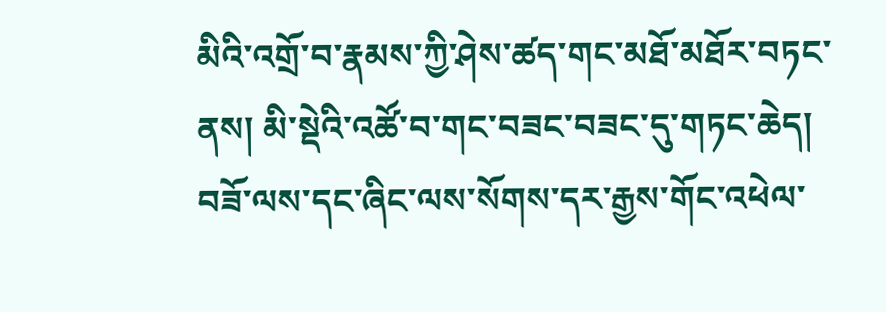མིའི་འགྲོ་བ་རྣམས་ཀྱི་ཤེས་ཚད་གང་མཐོ་མཐོར་བཏང་ནས། མི་སྡེའི་འཚོ་བ་གང་བཟང་བཟང་དུ་གཏང་ཆེད། བཟོ་ལས་དང་ཞིང་ལས་སོགས་དར་རྒྱས་གོང་འཕེལ་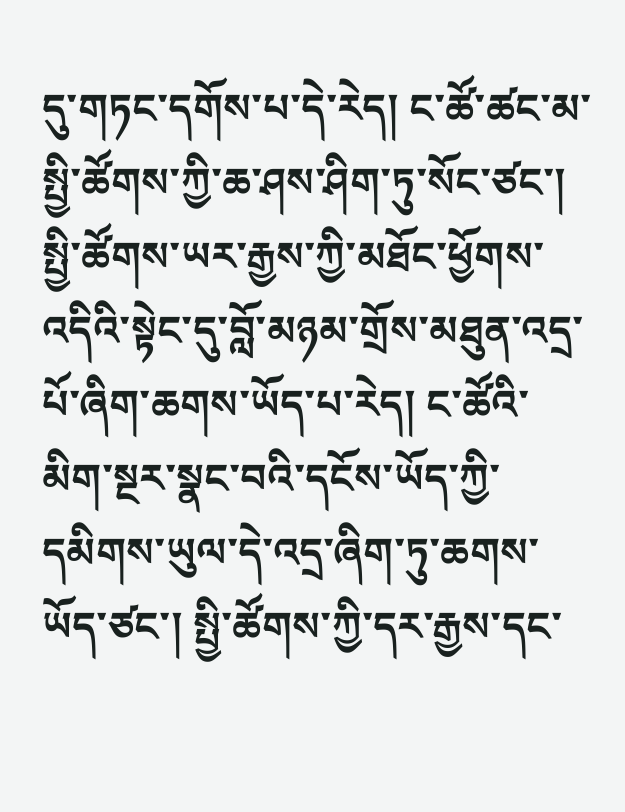དུ་གཏང་དགོས་པ་དེ་རེད། ང་ཚོ་ཚང་མ་སྤྱི་ཚོགས་ཀྱི་ཆ་ཤས་ཤིག་ཏུ་སོང་ཙང་། སྤྱི་ཚོགས་ཡར་རྒྱས་ཀྱི་མཐོང་ཕྱོགས་འདིའི་སྟེང་དུ་བློ་མཉམ་གྲོས་མཐུན་འདྲ་པོ་ཞིག་ཆགས་ཡོད་པ་རེད། ང་ཚོའི་མིག་སྔར་སྣང་བའི་དངོས་ཡོད་ཀྱི་དམིགས་ཡུལ་དེ་འདྲ་ཞིག་ཏུ་ཆགས་ཡོད་ཙང་། སྤྱི་ཚོགས་ཀྱི་དར་རྒྱས་དང་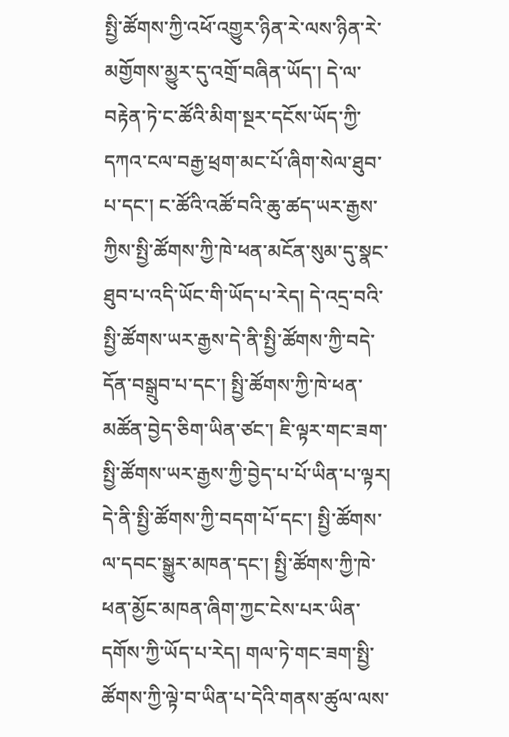སྤྱི་ཚོགས་ཀྱི་འཕོ་འགྱུར་ཉིན་རེ་ལས་ཉིན་རེ་མགྱོགས་མྱུར་དུ་འགྲོ་བཞིན་ཡོད་། དེ་ལ་བརྟེན་ཏེ་ང་ཚོའི་མིག་སྔར་དངོས་ཡོད་ཀྱི་དཀའ་ངལ་བརྒྱ་ཕྲག་མང་པོ་ཞིག་སེལ་ཐུབ་པ་དང་། ང་ཚོའི་འཚོ་བའི་ཆུ་ཚད་ཡར་རྒྱས་ཀྱིས་སྤྱི་ཚོགས་ཀྱི་ཁེ་ཕན་མངོན་སུམ་དུ་སྣང་ཐུབ་པ་འདི་ཡོང་གི་ཡོད་པ་རེད། དེ་འདྲ་བའི་སྤྱི་ཚོགས་ཡར་རྒྱས་དེ་ནི་སྤྱི་ཚོགས་ཀྱི་བདེ་དོན་བསྒྲུབ་པ་དང་། སྤྱི་ཚོགས་ཀྱི་ཁེ་ཕན་མཚོན་བྱེད་ཅིག་ཡིན་ཙང་། ཇི་ལྟར་གང་ཟག་སྤྱི་ཚོགས་ཡར་རྒྱས་ཀྱི་བྱེད་པ་པོ་ཡིན་པ་ལྟར། དེ་ནི་སྤྱི་ཚོགས་ཀྱི་བདག་པོ་དང་། སྤྱི་ཚོགས་ལ་དབང་སྒྱུར་མཁན་དང་། སྤྱི་ཚོགས་ཀྱི་ཁེ་ཕན་མྱོང་མཁན་ཞིག་ཀྱང་ངེས་པར་ཡིན་དགོས་ཀྱི་ཡོད་པ་རེད། གལ་ཏེ་གང་ཟག་སྤྱི་ཚོགས་ཀྱི་ལྟེ་བ་ཡིན་པ་དེའི་གནས་ཚུལ་ལས་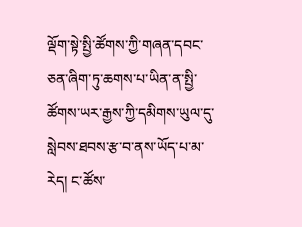ལྡོག་སྟེ་སྤྱི་ཚོགས་ཀྱི་གཞན་དབང་ཅན་ཞིག་ཏུ་ཆགས་པ་ཡིན་ན་སྤྱི་ཚོགས་ཡར་རྒྱས་ཀྱི་དམིགས་ཡུལ་དུ་སླེབས་ཐབས་རྩ་བ་ནས་ཡོད་པ་མ་རེད། ང་ཚོས་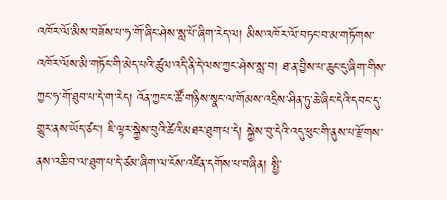འཁོར་ལོ་མིས་བཟོས་པ་ཧ་གོ་ཞིང་ཤེས་སླ་པོ་ཞིག་རེད་ལ། མིས་འཁོར་ལོ་བཏང་བ་མ་གཏོགས་འཁོར་ལོས་མི་གཏོང་གི་མེད་པའི་ཚུལ་འདི་ནི་དེ་ལས་ཀྱང་ཤེས་སླ་བ། ཐ་ན་བྱིས་པ་ཆུང་ངུ་ཞིག་གིས་ཀྱང་ཧ་གོ་ཐུབ་པ་དེ་ག་རེད། འོན་ཀྱང་ང་ཚོ་གཉིས་སྣང་ལ་གོམས་འདྲིས་ཤིན་ཏུ་ཆེ་ཞིང་དེའི་དབང་དུ་གྱུར་ནས་ཡོད་ཙང་། ཇི་ལྟར་སྐྱེས་བུའི་ཚེའི་མཐར་ཐུག་པ་དེ། སྐྱེས་བུ་དེའི་འདུ་ཕུང་གི་ནུས་པ་རྫོགས་ནས་འཆི་བ་ལ་ཐུག་པ་དེ་ཙམ་ཞིག་ལ་ངོས་འཛིན་དགོས་པ་བཞིན། སྤྱི་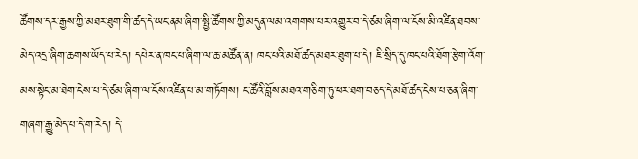ཚོགས་དར་རྒྱས་ཀྱི་མཐར་ཐུག་གི་ཚད་དེ་ཡང་ནམ་ཞིག་སྤྱི་ཚོགས་ཀྱི་མདུན་ལམ་འགགས་པར་འགྱུར་བ་དེ་ཙམ་ཞིག་ལ་ངོས་མི་འཛིན་ཐབས་མེད་འདྲ་ཞིག་ཆགས་ཡོད་པ་རེད། དཔེར་ན་ཁང་པ་ཞིག་ལ་ཆ་མཚོན་ན། ཁང་པའི་མཐོ་ཚད་མཐར་ཐུག་པ་དེ། ཇི་སྲིད་དུ་ཁང་པའི་ཐོག་རྩེག་འོག་མས་སྟེང་མ་ཐེག་ངེས་པ་དེ་ཙམ་ཞིག་ལ་ངོས་འཛིན་པ་མ་གཏོགས། ང་ཚོའི་བློས་མཐའ་གཅིག་ཏུ་ཕར་ཐག་བཅད་དེ་མཐོ་ཚད་ངེས་པ་ཅན་ཞིག་གཞག་རྒྱུ་མེད་པ་དེ་ག་རེད། དེ་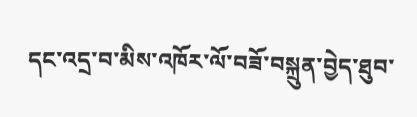དང་འདྲ་བ་མིས་འཁོར་ལོ་བཟོ་བསྐྲུན་བྱེད་ཐུབ་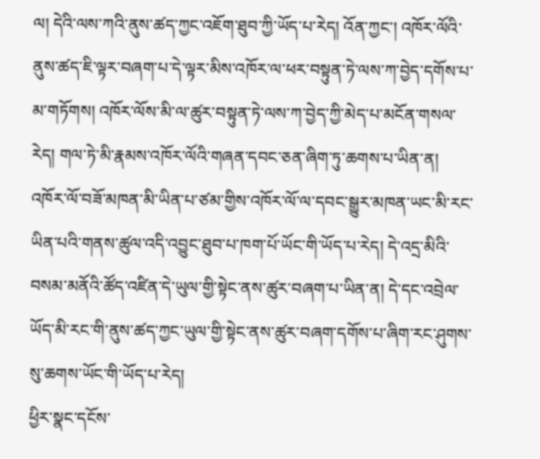ལ། དེའི་ལས་ཀའི་ནུས་ཚད་ཀྱང་འཇོག་ཐུབ་ཀྱི་ཡོད་པ་རེད། འོན་ཀྱང་། འཁོར་ལོའི་ནུས་ཚད་ཇི་ལྟར་བཞག་པ་དེ་ལྟར་མིས་འཁོར་ལ་ཕར་བསྟུན་ཏེ་ལས་ཀ་བྱེད་དགོས་པ་མ་གཏོགས། འཁོར་ལོས་མི་ལ་ཚུར་བསྟུན་ཏེ་ལས་ཀ་བྱེད་ཀྱི་མེད་པ་མངོན་གསལ་རེད། གལ་ཏེ་མི་རྣམས་འཁོར་ལོའི་གཞན་དབང་ཅན་ཞིག་ཏུ་ཆགས་པ་ཡིན་ན། འཁོར་ལོ་བཟོ་མཁན་མི་ཡིན་པ་ཙམ་གྱིས་འཁོར་ལོ་ལ་དབང་སྒྱུར་མཁན་ཡང་མི་རང་ཡིན་པའི་གནས་ཚུལ་འདི་འབྱུང་ཐུབ་པ་ཁག་པོ་ཡོང་གི་ཡོད་པ་རེད། དེ་འདྲ་མིའི་བསམ་མནོའི་ཚོད་འཛིན་དེ་ཡུལ་གྱི་སྟེང་ནས་ཚུར་བཞག་པ་ཡིན་ན། དེ་དང་འབྲེལ་ཡོད་མི་རང་གི་ནུས་ཚད་ཀྱང་ཡུལ་གྱི་སྟེང་ནས་ཚུར་བཞག་དགོས་པ་ཞིག་རང་ཤུགས་སུ་ཆགས་ཡོང་གི་ཡོད་པ་རེད།
ཕྱིར་སྣང་དངོས་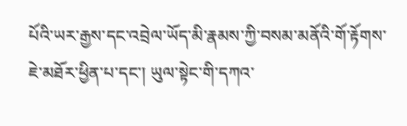པོའི་ཡར་རྒྱས་དང་འབྲེལ་ཡོད་མི་རྣམས་ཀྱི་བསམ་མནོའི་གོ་རྟོགས་ཇེ་མཐོར་ཕྱིན་པ་དང་། ཡུལ་སྟེང་གི་དཀའ་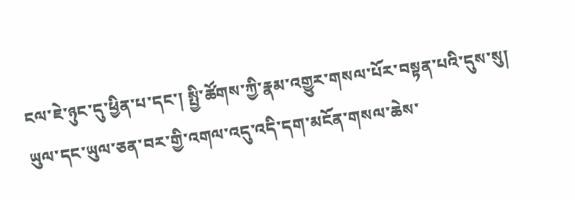ངལ་ཇེ་ཉུང་དུ་ཕྱིན་པ་དང་། སྤྱི་ཚོགས་ཀྱི་རྣམ་འགྱུར་གསལ་པོར་བསྟན་པའི་དུས་སུ། ཡུལ་དང་ཡུལ་ཅན་བར་གྱི་འགལ་འདུ་འདི་དག་མངོན་གསལ་ཆེས་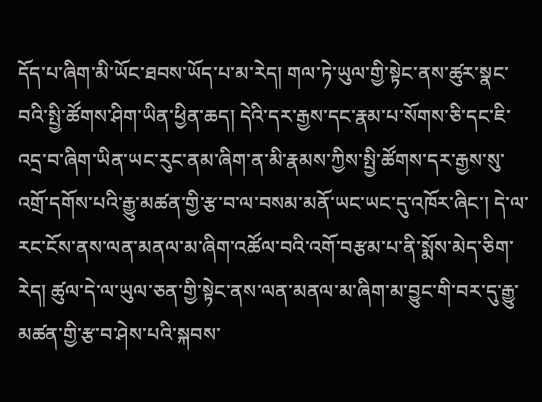དོད་པ་ཞིག་མི་ཡོང་ཐབས་ཡོད་པ་མ་རེད། གལ་ཏེ་ཡུལ་གྱི་སྟེང་ནས་ཚུར་སྣང་བའི་སྤྱི་ཚོགས་ཤིག་ཡིན་ཕྱིན་ཆད། དེའི་དར་རྒྱས་དང་རྣམ་པ་སོགས་ཅི་དང་ཇི་འདྲ་བ་ཞིག་ཡིན་ཡང་རུང་ནམ་ཞིག་ན་མི་རྣམས་ཀྱིས་སྤྱི་ཚོགས་དར་རྒྱས་སུ་འགྲོ་དགོས་པའི་རྒྱུ་མཚན་གྱི་རྩ་བ་ལ་བསམ་མནོ་ཡང་ཡང་དུ་འཁོར་ཞིང་། དེ་ལ་རང་ངོས་ནས་ལན་མནལ་མ་ཞིག་འཚོལ་བའི་འགོ་བརྩམ་པ་ནི་སྨོས་མེད་ཅིག་རེད། ཚུལ་དེ་ལ་ཡུལ་ཅན་གྱི་སྟེང་ནས་ལན་མནལ་མ་ཞིག་མ་བྱུང་གི་བར་དུ་རྒྱུ་མཚན་གྱི་རྩ་བ་ཤེས་པའི་སྐབས་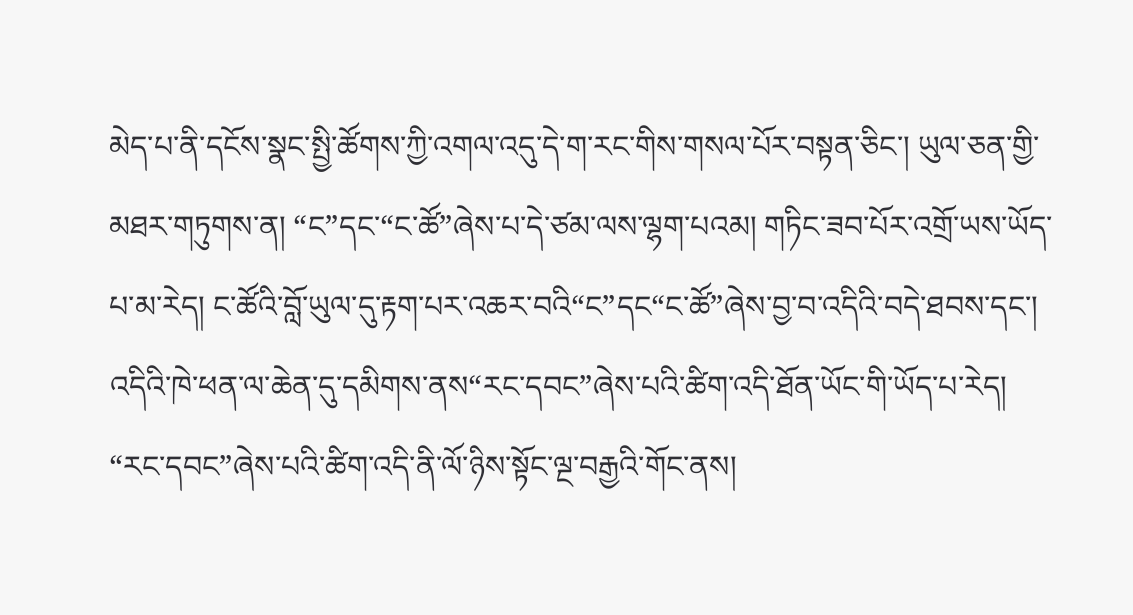མེད་པ་ནི་དངོས་སྣང་སྤྱི་ཚོགས་ཀྱི་འགལ་འདུ་དེ་ག་རང་གིས་གསལ་པོར་བསྟན་ཅིང་། ཡུལ་ཅན་གྱི་མཐར་གཏུགས་ན། “ང”དང་“ང་ཚོ”ཞེས་པ་དེ་ཙམ་ལས་ལྷག་པའམ། གཏིང་ཟབ་པོར་འགྲོ་ཡས་ཡོད་པ་མ་རེད། ང་ཚོའི་བློ་ཡུལ་དུ་རྟག་པར་འཆར་བའི“ང”དང“ང་ཚོ”ཞེས་བྱ་བ་འདིའི་བདེ་ཐབས་དང་། འདིའི་ཁེ་ཕན་ལ་ཆེན་དུ་དམིགས་ནས“རང་དབང”ཞེས་པའི་ཚིག་འདི་ཐོན་ཡོང་གི་ཡོད་པ་རེད། “རང་དབང”ཞེས་པའི་ཚིག་འདི་ནི་ལོ་ཉིས་སྟོང་ལྔ་བརྒྱའི་གོང་ནས།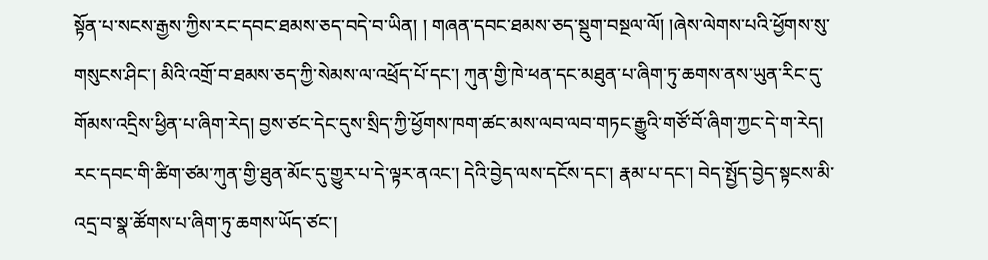སྟོན་པ་སངས་རྒྱས་ཀྱིས་རང་དབང་ཐམས་ཅད་བདེ་བ་ཡིན། ། གཞན་དབང་ཐམས་ཅད་སྡུག་བསྔལ་ལོ། །ཞེས་ལེགས་པའི་ཕྱོགས་སུ་གསུངས་ཤིང་། མིའི་འགྲོ་བ་ཐམས་ཅད་ཀྱི་སེམས་ལ་འཕྲོད་པོ་དང་། ཀུན་གྱི་ཁེ་ཕན་དང་མཐུན་པ་ཞིག་ཏུ་ཆགས་ནས་ཡུན་རིང་དུ་གོམས་འདྲིས་ཕྱིན་པ་ཞིག་རེད། བྱས་ཙང་དེང་དུས་སྲིད་ཀྱི་ཕྱོགས་ཁག་ཚང་མས་ལབ་ལབ་གཏང་རྒྱུའི་གཙོ་བོ་ཞིག་ཀྱང་དེ་ག་རེད། རང་དབང་གི་ཚིག་ཙམ་ཀུན་གྱི་ཐུན་མོང་དུ་གྱུར་པ་དེ་ལྟར་ནའང་། དེའི་བྱེད་ལས་དངོས་དང་། རྣམ་པ་དང་། བེད་སྤྱོད་བྱེད་སྟངས་མི་འདྲ་བ་སྣ་ཚོགས་པ་ཞིག་ཏུ་ཆགས་ཡོད་ཙང་།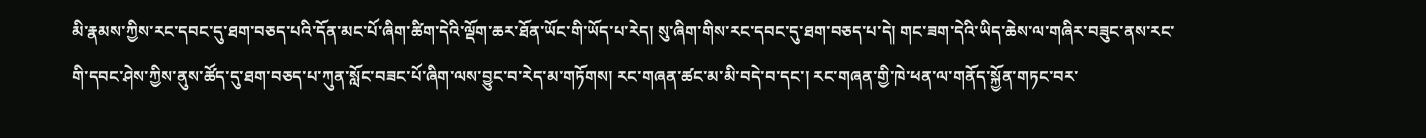མི་རྣམས་ཀྱིས་རང་དབང་དུ་ཐག་བཅད་པའི་དོན་མང་པོ་ཞིག་ཚིག་དེའི་ལྡོག་ཆར་ཐོན་ཡོང་གི་ཡོད་པ་རེད། སུ་ཞིག་གིས་རང་དབང་དུ་ཐག་བཅད་པ་དེ། གང་ཟག་དེའི་ཡིད་ཆེས་ལ་གཞིར་བཟུང་ནས་རང་གི་དབང་ཤེས་ཀྱིས་ནུས་ཚོད་དུ་ཐག་བཅད་པ་ཀུན་སློང་བཟང་པོ་ཞིག་ལས་བྱུང་བ་རེད་མ་གཏོགས། རང་གཞན་ཚང་མ་མི་བདེ་བ་དང་། རང་གཞན་གྱི་ཁེ་ཕན་ལ་གནོད་སྐྱོན་གཏང་བར་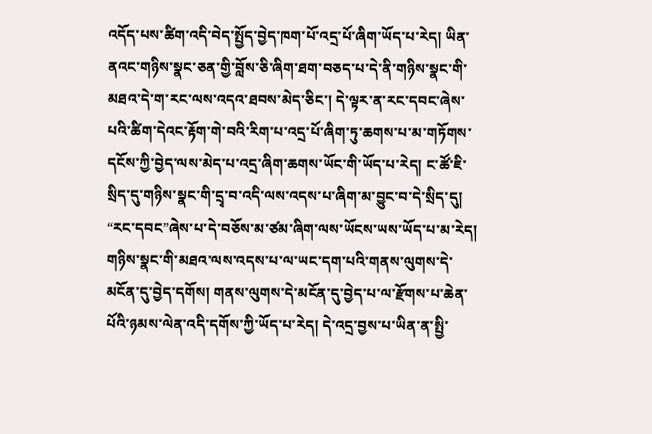འདོད་པས་ཚིག་འདི་བེད་སྤྱོད་བྱེད་ཁག་པོ་འདྲ་པོ་ཞིག་ཡོད་པ་རེད། ཡིན་ནའང་གཉིས་སྣང་ཅན་གྱི་བློས་ཅི་ཞིག་ཐག་བཅད་པ་དེ་ནི་གཉིས་སྣང་གི་མཐའ་དེ་ག་རང་ལས་འདའ་ཐབས་མེད་ཅིང་། དེ་ལྟར་ན་རང་དབང་ཞེས་པའི་ཚིག་དེའང་རྟོག་གེ་བའི་རིག་པ་འདྲ་པོ་ཞིག་ཏུ་ཆགས་པ་མ་གཏོགས་དངོས་ཀྱི་བྱེད་ལས་མེད་པ་འདྲ་ཞིག་ཆགས་ཡོང་གི་ཡོད་པ་རེད། ང་ཚོ་ཇི་སྲིད་དུ་གཉིས་སྣང་གི་དྲྭ་བ་འདི་ལས་འདས་པ་ཞིག་མ་བྱུང་བ་དེ་སྲིད་དུ། “རང་དབང”ཞེས་པ་དེ་བཅོས་མ་ཙམ་ཞིག་ལས་ཡོངས་ཡས་ཡོད་པ་མ་རེད། གཉིས་སྣང་གི་མཐའ་ལས་འདས་པ་ལ་ཡང་དག་པའི་གནས་ལུགས་དེ་མངོན་དུ་བྱེད་དགོས། གནས་ལུགས་དེ་མངོན་དུ་བྱེད་པ་ལ་རྫོགས་པ་ཆེན་པོའི་ཉམས་ལེན་འདི་དགོས་ཀྱི་ཡོད་པ་རེད། དེ་འདྲ་བྱས་པ་ཡིན་ན་སྤྱི་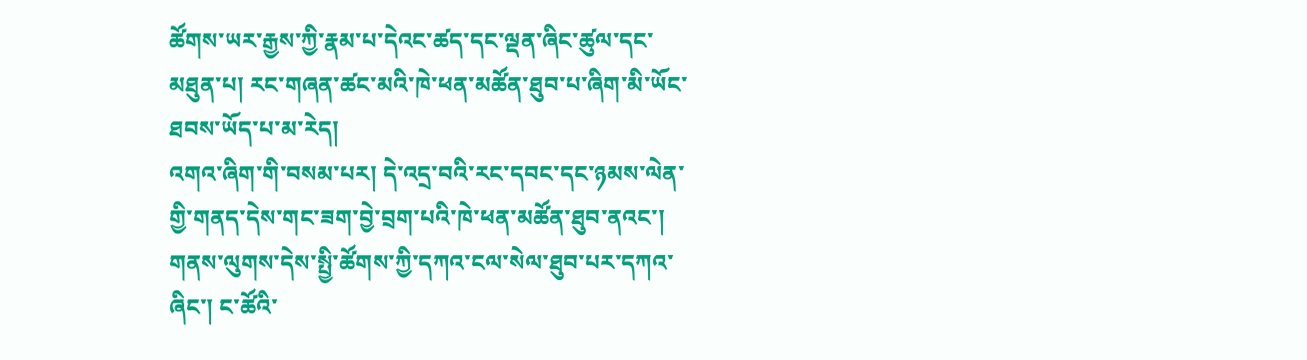ཚོགས་ཡར་རྒྱས་ཀྱི་རྣམ་པ་དེའང་ཚད་དང་ལྡན་ཞིང་ཚུལ་དང་མཐུན་པ། རང་གཞན་ཚང་མའི་ཁེ་ཕན་མཚོན་ཐུབ་པ་ཞིག་མི་ཡོང་ཐབས་ཡོད་པ་མ་རེད།
འགའ་ཞིག་གི་བསམ་པར། དེ་འདྲ་བའི་རང་དབང་དང་ཉམས་ལེན་གྱི་གནད་དེས་གང་ཟག་བྱེ་བྲག་པའི་ཁེ་ཕན་མཚོན་ཐུབ་ནའང་། གནས་ལུགས་དེས་སྤྱི་ཚོགས་ཀྱི་དཀའ་ངལ་སེལ་ཐུབ་པར་དཀའ་ཞིང་། ང་ཚོའི་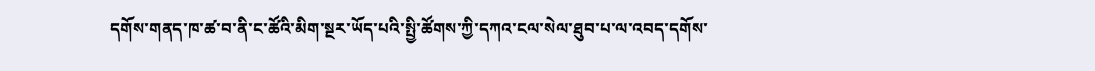དགོས་གནད་ཁ་ཚ་བ་ནི་ང་ཚོའི་མིག་སྔར་ཡོད་པའི་སྤྱི་ཚོགས་ཀྱི་དཀའ་ངལ་སེལ་ཐུབ་པ་ལ་འབད་དགོས་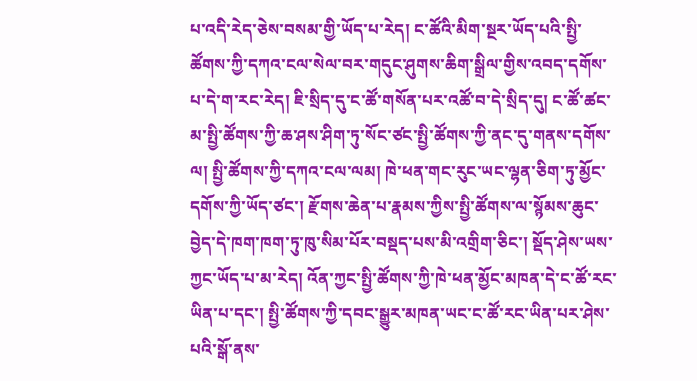པ་འདི་རེད་ཅེས་བསམ་གྱི་ཡོད་པ་རེད། ང་ཚོའི་མིག་སྔར་ཡོད་པའི་སྤྱི་ཚོགས་ཀྱི་དཀའ་ངལ་སེལ་བར་གདུང་ཤུགས་ཆིག་སྒྲིལ་གྱིས་འབད་དགོས་པ་དེ་ག་རང་རེད། ཇི་སྲིད་དུ་ང་ཚོ་གསོན་པར་འཚོ་བ་དེ་སྲིད་དུ། ང་ཚོ་ཚང་མ་སྤྱི་ཚོགས་ཀྱི་ཆ་ཤས་ཤིག་ཏུ་སོང་ཙང་སྤྱི་ཚོགས་ཀྱི་ནང་དུ་གནས་དགོས་ལ། སྤྱི་ཚོགས་ཀྱི་དཀའ་ངལ་ལམ། ཁེ་ཕན་གང་རུང་ཡང་ལྷན་ཅིག་ཏུ་མྱོང་དགོས་ཀྱི་ཡོད་ཙང་། རྫོགས་ཆེན་པ་རྣམས་ཀྱིས་སྤྱི་ཚོགས་ལ་སྙོམས་ཆུང་བྱེད་དེ་ཁག་ཁག་ཏུ་ཁུ་སིམ་པོར་བསྡད་པས་མི་འགྲིག་ཅིང་། སྡོད་ཤེས་ཡས་ཀྱང་ཡོད་པ་མ་རེད། འོན་ཀྱང་སྤྱི་ཚོགས་ཀྱི་ཁེ་ཕན་མྱོང་མཁན་དེ་ང་ཚོ་རང་ཡིན་པ་དང་། སྤྱི་ཚོགས་ཀྱི་དབང་སྒྱུར་མཁན་ཡང་ང་ཚོ་རང་ཡིན་པར་ཤེས་པའི་སྒོ་ནས་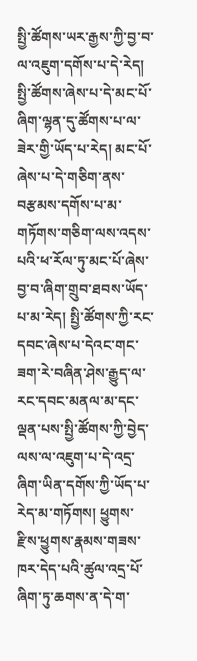སྤྱི་ཚོགས་ཡར་རྒྱས་ཀྱི་བྱ་བ་ལ་འཇུག་དགོས་པ་དེ་རེད། སྤྱི་ཚོགས་ཞེས་པ་དེ་མང་པོ་ཞིག་ལྷན་དུ་ཚོགས་པ་ལ་ཟེར་གྱི་ཡོད་པ་རེད། མང་པོ་ཞེས་པ་དེ་གཅིག་ནས་བརྩམས་དགོས་པ་མ་གཏོགས་གཅིག་ལས་འདས་པའི་ཕ་རོལ་ཏུ་མང་པོ་ཞེས་བྱ་བ་ཞིག་གྲུབ་ཐབས་ཡོད་པ་མ་རེད། སྤྱི་ཚོགས་ཀྱི་རང་དབང་ཞེས་པ་དེའང་གང་ཟག་རེ་བཞིན་ཤེས་རྒྱུད་ལ་རང་དབང་མནལ་མ་དང་ལྡན་པས་སྤྱི་ཚོགས་ཀྱི་བྱེད་ལས་ལ་འཇུག་པ་དེ་འདྲ་ཞིག་ཡིན་དགོས་ཀྱི་ཡོད་པ་རེད་མ་གཏོགས། ཕྱུགས་རྫིས་ཕྱུགས་རྣམས་གཟས་ཁར་དེད་པའི་ཚུལ་འདྲ་པོ་ཞིག་ཏུ་ཆགས་ན་དེ་ག་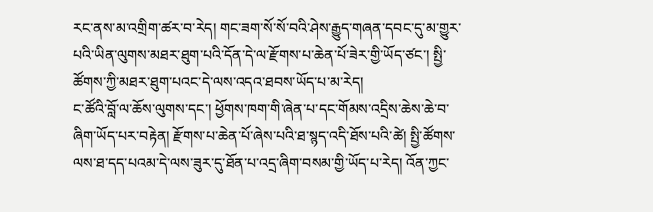རང་ནས་མ་འགྲིག་ཚར་བ་རེད། གང་ཟག་སོ་སོ་བའི་ཤེས་རྒྱུད་གཞན་དབང་དུ་མ་གྱུར་པའི་ཡིན་ལུགས་མཐར་ཐུག་པའི་དོན་དེ་ལ་རྫོགས་པ་ཆེན་པོ་ཟེར་གྱི་ཡོད་ཙང་། སྤྱི་ཚོགས་ཀྱི་མཐར་ཐུག་པའང་དེ་ལས་འདའ་ཐབས་ཡོད་པ་མ་རེད།
ང་ཚོའི་བློ་ལ་ཆོས་ལུགས་དང་། ཕྱོགས་ཁག་གི་ཞེན་པ་དང་གོམས་འདྲིས་ཆེས་ཆེ་བ་ཞིག་ཡོད་པར་བརྟེན། རྫོགས་པ་ཆེན་པོ་ཞེས་པའི་ཐ་སྙད་འདི་ཐོས་པའི་ཚེ། སྤྱི་ཚོགས་ལས་ཐ་དད་པའམ་དེ་ལས་ཟུར་དུ་ཐོན་པ་འདྲ་ཞིག་བསམ་གྱི་ཡོད་པ་རེད། འོན་ཀྱང་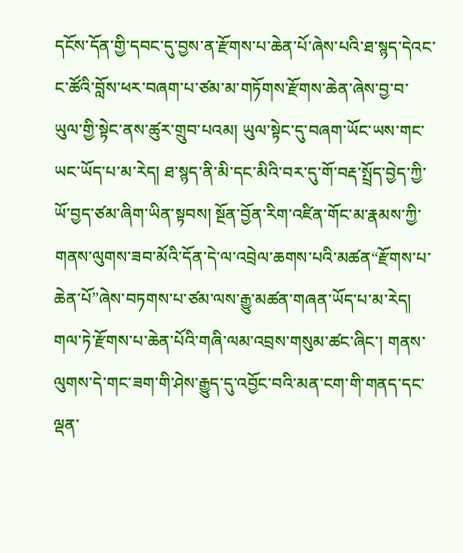དངོས་དོན་གྱི་དབང་དུ་བྱས་ན་རྫོགས་པ་ཆེན་པོ་ཞེས་པའི་ཐ་སྙད་དེའང་ང་ཚོའི་བློས་ཕར་བཞག་པ་ཙམ་མ་གཏོགས་རྫོགས་ཆེན་ཞེས་བྱ་བ་ཡུལ་གྱི་སྟེང་ནས་ཚུར་གྲུབ་པའམ། ཡུལ་སྟེང་དུ་བཞག་ཡོང་ཡས་གང་ཡང་ཡོད་པ་མ་རེད། ཐ་སྙད་ནི་མི་དང་མིའི་བར་དུ་གོ་བརྡ་སྤྲོད་བྱེད་ཀྱི་ཡོ་བྱད་ཙམ་ཞིག་ཡིན་སྟབས། སྔོན་བྱོན་རིག་འཛིན་གོང་མ་རྣམས་ཀྱི་གནས་ལུགས་ཟབ་མོའི་དོན་དེ་ལ་འབྲེལ་ཆགས་པའི་མཚན“རྫོགས་པ་ཆེན་པོ”ཞེས་བཏགས་པ་ཙམ་ལས་རྒྱུ་མཚན་གཞན་ཡོད་པ་མ་རེད། གལ་ཏེ་རྫོགས་པ་ཆེན་པོའི་གཞི་ལམ་འབྲས་གསུམ་ཚང་ཞིང་། གནས་ལུགས་དེ་གང་ཟག་གི་ཤེས་རྒྱུད་དུ་འབྱོང་བའི་མན་ངག་གི་གནད་དང་ལྡན་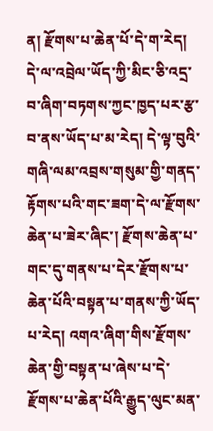ན། རྫོགས་པ་ཆེན་པོ་དེ་ག་རེད། དེ་ལ་འབྲེལ་ཡོད་ཀྱི་མིང་ཅི་འདྲ་བ་ཞིག་བཏགས་ཀྱང་ཁྱད་པར་རྩ་བ་ནས་ཡོད་པ་མ་རེད། དེ་ལྟ་བུའི་གཞི་ལམ་འབྲས་གསུམ་གྱི་གནད་རྟོགས་པའི་གང་ཟག་དེ་ལ་རྫོགས་ཆེན་པ་ཟེར་ཞིང་། རྫོགས་ཆེན་པ་གང་དུ་གནས་པ་དེར་རྫོགས་པ་ཆེན་པོའི་བསྟན་པ་གནས་ཀྱི་ཡོད་པ་རེད། འགའ་ཞིག་གིས་རྫོགས་ཆེན་གྱི་བསྟན་པ་ཞེས་པ་དེ་རྫོགས་པ་ཆེན་པོའི་རྒྱུད་ལུང་མན་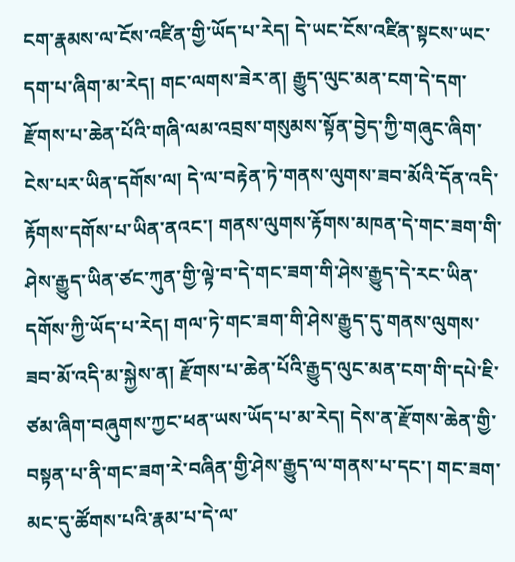ངག་རྣམས་ལ་ངོས་འཛིན་གྱི་ཡོད་པ་རེད། དེ་ཡང་ངོས་འཛིན་སྟངས་ཡང་དག་པ་ཞིག་མ་རེད། གང་ལགས་ཟེར་ན། རྒྱུད་ལུང་མན་ངག་དེ་དག་རྫོགས་པ་ཆེན་པོའི་གཞི་ལམ་འབྲས་གསུམས་སྟོན་བྱེད་ཀྱི་གཞུང་ཞིག་ངེས་པར་ཡིན་དགོས་ལ། དེ་ལ་བརྟེན་ཏེ་གནས་ལུགས་ཟབ་མོའི་དོན་འདི་རྟོགས་དགོས་པ་ཡིན་ནའང་། གནས་ལུགས་རྟོགས་མཁན་དེ་གང་ཟག་གི་ཤེས་རྒྱུད་ཡིན་ཙང་ཀུན་གྱི་ལྟེ་བ་དེ་གང་ཟག་གི་ཤེས་རྒྱུད་དེ་རང་ཡིན་དགོས་ཀྱི་ཡོད་པ་རེད། གལ་ཏེ་གང་ཟག་གི་ཤེས་རྒྱུད་དུ་གནས་ལུགས་ཟབ་མོ་འདི་མ་སྐྱེས་ན། རྫོགས་པ་ཆེན་པོའི་རྒྱུད་ལུང་མན་ངག་གི་དཔེ་ཇི་ཙམ་ཞིག་བཞུགས་ཀྱང་ཕན་ཡས་ཡོད་པ་མ་རེད། དེས་ན་རྫོགས་ཆེན་གྱི་བསྟན་པ་ནི་གང་ཟག་རེ་བཞིན་གྱི་ཤེས་རྒྱུད་ལ་གནས་པ་དང་། གང་ཟག་མང་དུ་ཚོགས་པའི་རྣམ་པ་དེ་ལ་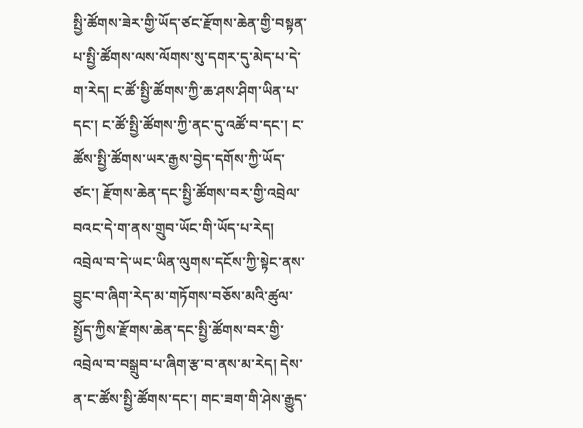སྤྱི་ཚོགས་ཟེར་གྱི་ཡོད་ཙང་རྫོགས་ཆེན་གྱི་བསྟན་པ་སྤྱི་ཚོགས་ལས་ལོགས་སུ་དགར་དུ་མེད་པ་དེ་ག་རེད། ང་ཚོ་སྤྱི་ཚོགས་ཀྱི་ཆ་ཤས་ཤིག་ཡིན་པ་དང་། ང་ཚོ་སྤྱི་ཚོགས་ཀྱི་ནང་དུ་འཚོ་བ་དང་། ང་ཚོས་སྤྱི་ཚོགས་ཡར་རྒྱས་བྱེད་དགོས་ཀྱི་ཡོད་ཙང་། རྫོགས་ཆེན་དང་སྤྱི་ཚོགས་བར་གྱི་འབྲེལ་བའང་དེ་ག་ནས་གྲུབ་ཡོང་གི་ཡོད་པ་རེད། འབྲེལ་བ་དེ་ཡང་ཡིན་ལུགས་དངོས་ཀྱི་སྟེང་ནས་བྱུང་བ་ཞིག་རེད་མ་གཏོགས་བཅོས་མའི་ཚུལ་སྤྱོད་ཀྱིས་རྫོགས་ཆེན་དང་སྤྱི་ཚོགས་བར་གྱི་འབྲེལ་བ་བསྒྲུབ་པ་ཞིག་རྩ་བ་ནས་མ་རེད། དེས་ན་ང་ཚོས་སྤྱི་ཚོགས་དང་། གང་ཟག་གི་ཤེས་རྒྱུད་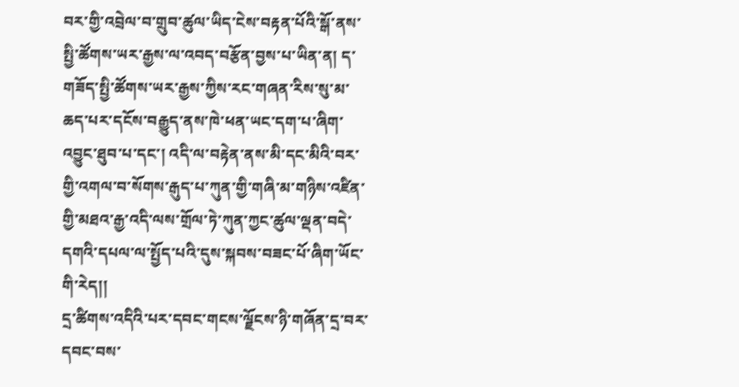བར་གྱི་འབྲེལ་བ་གྲུབ་ཚུལ་ཡིད་ངེས་བརྟན་པོའི་སྒོ་ནས་སྤྱི་ཚོགས་ཡར་རྒྱས་ལ་འབད་བརྩོན་བྱས་པ་ཡིན་ན། ད་གཟོད་སྤྱི་ཚོགས་ཡར་རྒྱས་ཀྱིས་རང་གཞན་རིས་སུ་མ་ཆད་པར་དངོས་བརྒྱུད་ནས་ཁེ་ཕན་ཡང་དག་པ་ཞིག་འབྱུང་ཐུབ་པ་དང་། འདི་ལ་བརྟེན་ནས་མི་དང་མིའི་བར་གྱི་འགལ་བ་སོགས་རྒུད་པ་ཀུན་གྱི་གཞི་མ་གཉིས་འཛིན་གྱི་མཐའ་རྒྱ་འདི་ལས་གྲོལ་ཏེ་ཀུན་ཀྱང་ཚུལ་ལྡན་བདེ་དགའི་དཔལ་ལ་སྤྱོད་པའི་དུས་སྐབས་བཟང་པོ་ཞིག་ཡོང་གི་རེད།།
དྲ་ཚིགས་འདིའི་པར་དབང་གངས་ལྗོངས་ཉི་གཞོན་དྲ་བར་དབང་བས་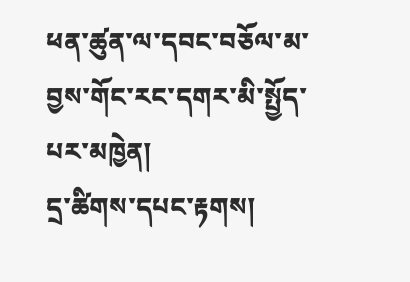ཕན་ཚུན་ལ་དབང་བཅོལ་མ་བྱས་གོང་རང་དགར་མི་སྤྱོད་པར་མཁྱེན།
དྲ་ཚིགས་དཔང་རྟགས།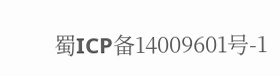蜀ICP备14009601号-1